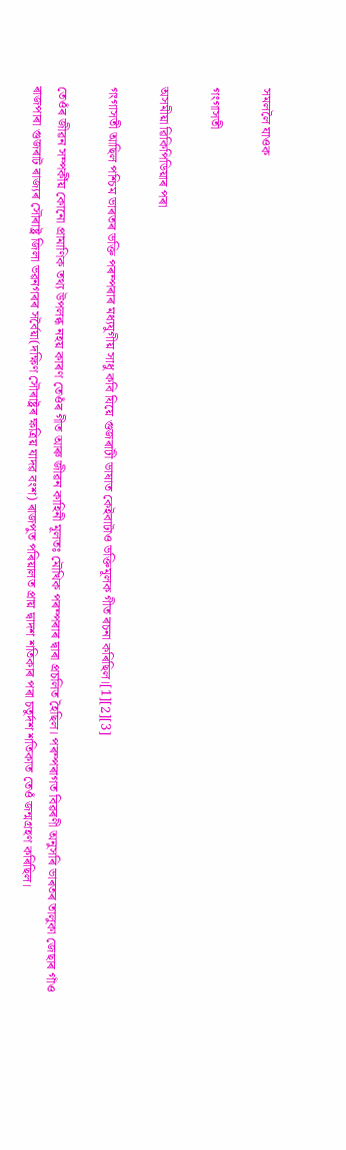সমললৈ যাওক

গংগাসতী

অসমীয়া ৱিকিপিডিয়াৰ পৰা

গংগাসতী আছিল পশ্চিম ভাৰতৰ ভক্তি পৰম্পৰাৰ মধ্যযুগীয় সাধু কবি যিয়ে গুজৰাটী ভাষাত কেইবাটাও ভক্তিমূলক গীত ৰচনা কৰিছিল।[1][2][3]

তেওঁৰ জীৱন সম্পৰ্কীয় কোনো প্ৰামাণিক তথ্য উপলব্ধ নহয় কাৰণ তেওঁৰ গীত আৰু জীৱন কাহিনী মূলতঃ মৌখিক পৰম্পৰাৰ দ্বাৰা প্ৰচলিত হৈছিল। পৰম্পৰাগত বিৱৰণী অনুসৰি ভাৰতৰ তালুকা জেছাৰ গাঁও ৰাজপাৰা গুজৰাট ৰাজ্যৰ সৌৰাষ্ট্ৰ জিলা ভৱনগৰৰ সৰ্বৈয়া(দক্ষিণ সৌৰাষ্ট্ৰৰ ক্ষত্ৰিয় যাদৱ বংশ) ৰাজপুত পৰিয়ালত প্ৰায় দ্বাদশ শতিকাৰ পৰা চতুৰ্দশ শতিকাত তেওঁ জন্মগ্ৰহণ কৰিছিল।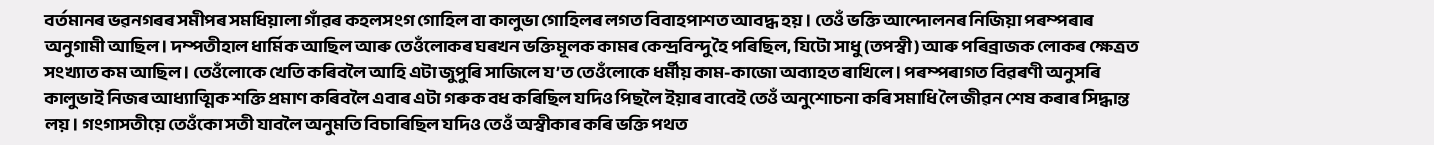বৰ্তমানৰ ভৱনগৰৰ সমীপৰ সমধিয়ালা গাঁৱৰ কহলসংগ গোহিল বা কালুভা গোহিলৰ লগত বিবাহপাশত আবদ্ধ হয়। তেওঁ ভক্তি আন্দোলনৰ নিজিয়া পৰম্পৰাৰ অনুগামী আছিল। দম্পতীহাল ধাৰ্মিক আছিল আৰু তেওঁলোকৰ ঘৰখন ভক্তিমূলক কামৰ কেন্দ্ৰবিন্দু হৈ পৰিছিল, যিটো সাধু (তপস্বী) আৰু পৰিব্ৰাজক লোকৰ ক্ষেত্ৰত সংখ্যাত কম আছিল। তেওঁলোকে খেতি কৰিবলৈ আহি এটা জুপুৰি সাজিলে য’ত তেওঁলোকে ধৰ্মীয় কাম-কাজো অব্যাহত ৰাখিলে। পৰম্পৰাগত বিৱৰণী অনুসৰি কালুভাই নিজৰ আধ্যাত্মিক শক্তি প্ৰমাণ কৰিবলৈ এবাৰ এটা গৰুক বধ কৰিছিল যদিও পিছলৈ ইয়াৰ বাবেই তেওঁ অনুশোচনা কৰি সমাধি লৈ জীৱন শেষ কৰাৰ সিদ্ধান্ত লয়। গংগাসতীয়ে তেওঁকো সতী যাবলৈ অনুমতি বিচাৰিছিল যদিও তেওঁ অস্বীকাৰ কৰি ভক্তি পথত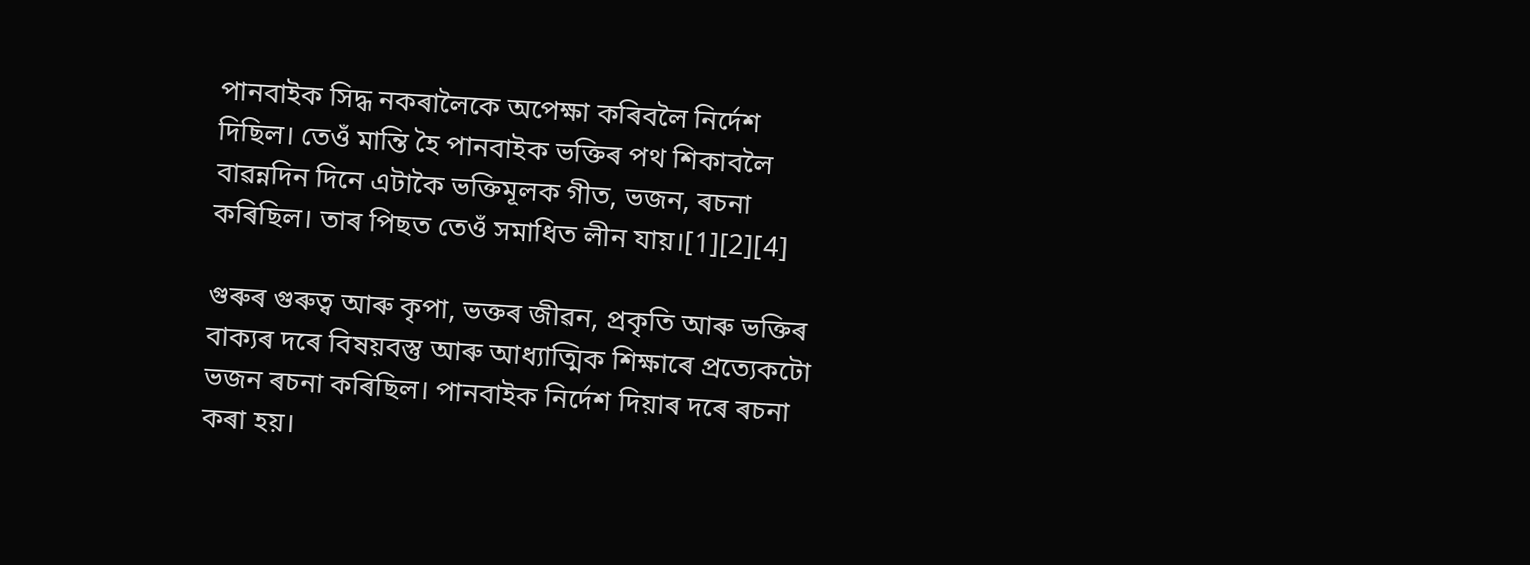পানবাইক সিদ্ধ নকৰালৈকে অপেক্ষা কৰিবলৈ নিৰ্দেশ দিছিল। তেওঁ মান্তি হৈ পানবাইক ভক্তিৰ পথ শিকাবলৈ বাৱন্নদিন দিনে এটাকৈ ভক্তিমূলক গীত, ভজন, ৰচনা কৰিছিল। তাৰ পিছত তেওঁ সমাধিত লীন যায়।[1][2][4]

গুৰুৰ গুৰুত্ব আৰু কৃপা, ভক্তৰ জীৱন, প্ৰকৃতি আৰু ভক্তিৰ বাক্যৰ দৰে বিষয়বস্তু আৰু আধ্যাত্মিক শিক্ষাৰে প্ৰত্যেকটো ভজন ৰচনা কৰিছিল। পানবাইক নিৰ্দেশ দিয়াৰ দৰে ৰচনা কৰা হয়।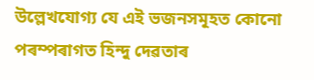উল্লেখযোগ্য যে এই ভজনসমূহত কোনো পৰম্পৰাগত হিন্দু দেৱতাৰ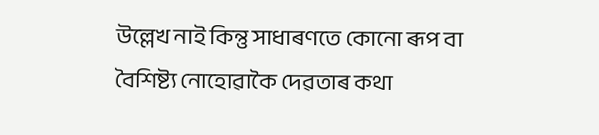উল্লেখ নাই কিন্তু সাধাৰণতে কোনো ৰূপ বা বৈশিষ্ট্য নোহোৱাকৈ দেৱতাৰ কথা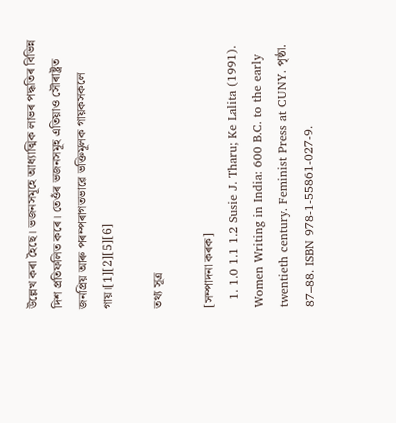উল্লেখ কৰা হৈছে। ভজনসমূহে আধ্যাত্মিক লাভৰ পদ্ধতিৰ বিভিন্ন দিশ প্ৰতিফলিত কৰে। তেওঁৰ ভজনসমূহ এতিয়াও সৌৰাষ্ট্ৰত জনপ্ৰিয় আৰু পৰম্পৰাগতভাৱে ভক্তিমূলক গায়কসকলে গায়।[1][2][5][6]

তথ্য সূত্ৰ

[সম্পাদনা কৰক]
  1. 1.0 1.1 1.2 Susie J. Tharu; Ke Lalita (1991). Women Writing in India: 600 B.C. to the early twentieth century. Feminist Press at CUNY. পৃষ্ঠা. 87–88. ISBN 978-1-55861-027-9.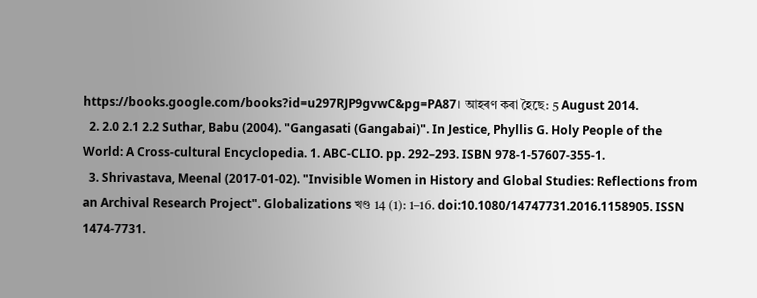https://books.google.com/books?id=u297RJP9gvwC&pg=PA87। আহৰণ কৰা হৈছে: 5 August 2014.
  2. 2.0 2.1 2.2 Suthar, Babu (2004). "Gangasati (Gangabai)". In Jestice, Phyllis G. Holy People of the World: A Cross-cultural Encyclopedia. 1. ABC-CLIO. pp. 292–293. ISBN 978-1-57607-355-1.
  3. Shrivastava, Meenal (2017-01-02). "Invisible Women in History and Global Studies: Reflections from an Archival Research Project". Globalizations খণ্ড 14 (1): 1–16. doi:10.1080/14747731.2016.1158905. ISSN 1474-7731.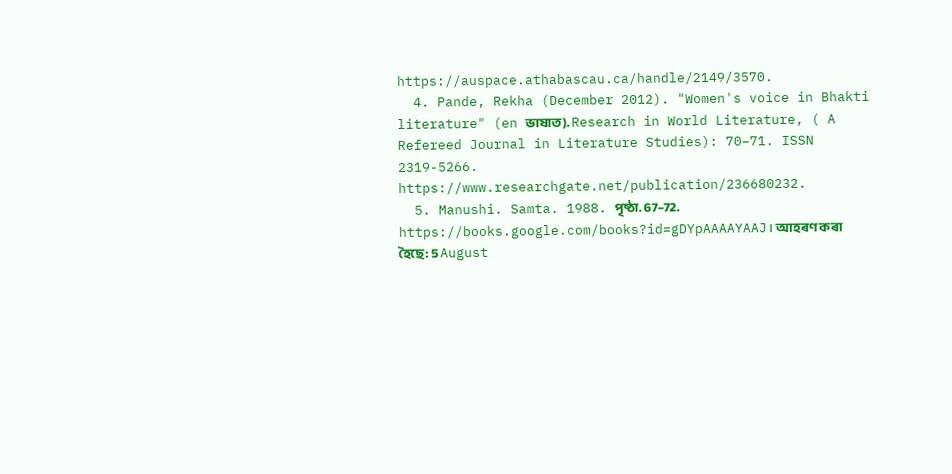https://auspace.athabascau.ca/handle/2149/3570.
  4. Pande, Rekha (December 2012). "Women's voice in Bhakti literature" (en ভাষাত). Research in World Literature, ( A Refereed Journal in Literature Studies): 70–71. ISSN 2319-5266. https://www.researchgate.net/publication/236680232.
  5. Manushi. Samta. 1988. পৃষ্ঠা. 67–72. https://books.google.com/books?id=gDYpAAAAYAAJ। আহৰণ কৰা হৈছে: 5 August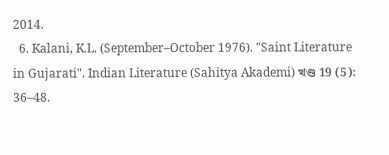2014.
  6. Kalani, K.L. (September–October 1976). "Saint Literature in Gujarati". Indian Literature (Sahitya Akademi) খণ্ড 19 (5): 36–48.